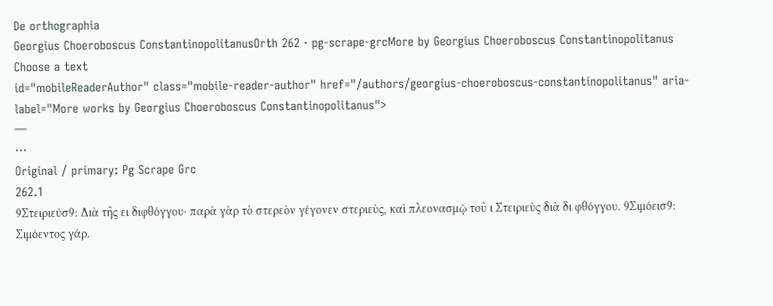De orthographia
Georgius Choeroboscus ConstantinopolitanusOrth 262 · pg-scrape-grcMore by Georgius Choeroboscus Constantinopolitanus
Choose a text
id="mobileReaderAuthor" class="mobile-reader-author" href="/authors/georgius-choeroboscus-constantinopolitanus" aria-label="More works by Georgius Choeroboscus Constantinopolitanus">
—
⋯
Original / primary: Pg Scrape Grc
262.1
9Στειριεύσ9: Διὰ τῆς ει διφθόγγου· παρὰ γὰρ τὸ στερεὸν γέγονεν στεριεὺς, καὶ πλεονασμῷ τοῦ ι Στειριεὺς διὰ δι φθόγγου. 9Σιμόεισ9: Σιμόεντος γάρ.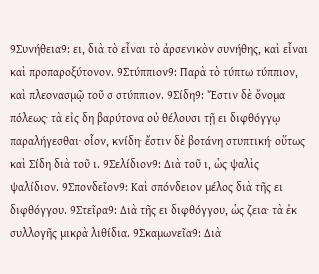9Συνήθεια9: ει, διὰ τὸ εἶναι τὸ ἀρσενικὸν συνήθης, καὶ εἶναι καὶ προπαροξύτονον. 9Στύππιον9: Παρὰ τὸ τύπτω τύππιον, καὶ πλεονασμῷ τοῦ σ στύππιον. 9Σίδη9: Ἔστιν δὲ ὄνομα πόλεως· τὰ εἰς δη βαρύτονα οὐ θέλουσι τῇ ει διφθόγγῳ παραλήγεσθαι· οἷον, κνίδη· ἔστιν δὲ βοτάνη στυπτική· οὕτως καὶ Σίδη διὰ τοῦ ι. 9Σελίδιον9: Διὰ τοῦ ι, ὡς ψαλὶς ψαλίδιον. 9Σπονδεῖον9: Καὶ σπόνδειον μέλος διὰ τῆς ει διφθόγγου. 9Στεῖρα9: Διὰ τῆς ει διφθόγγου, ὡς ζεια· τὰ ἐκ συλλογῆς μικρὰ λιθίδια. 9Σκαμωνεῖα9: Διὰ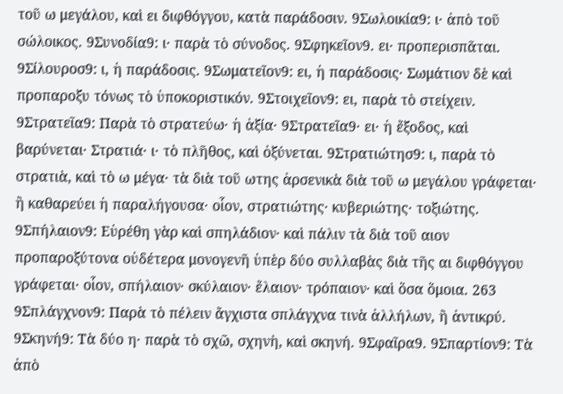τοῦ ω μεγάλου, καὶ ει διφθόγγου, κατὰ παράδοσιν. 9Σωλοικία9: ι· ἀπὸ τοῦ σώλοικος. 9Συνοδία9: ι· παρὰ τὸ σύνοδος. 9Σφηκεῖον9. ει· προπερισπᾶται. 9Σίλουροσ9: ι, ἡ παράδοσις. 9Σωματεῖον9: ει, ἡ παράδοσις· Σωμάτιον δὲ καὶ προπαροξυ τόνως τὸ ὑποκοριστικόν. 9Στοιχεῖον9: ει, παρὰ τὸ στείχειν. 9Στρατεῖα9: Παρὰ τὸ στρατεύω· ἡ ἀξία· 9Στρατεῖα9· ει· ἡ ἔξοδος, καὶ βαρύνεται· Στρατιά· ι· τὸ πλῆθος, καὶ ὀξύνεται. 9Στρατιώτησ9: ι, παρὰ τὸ στρατιὰ, καὶ τὸ ω μέγα· τὰ διὰ τοῦ ωτης ἀρσενικὰ διὰ τοῦ ω μεγάλου γράφεται· ἢ καθαρεύει ἡ παραλήγουσα· οἷον, στρατιώτης· κυβεριώτης· τοξιώτης. 9Σπήλαιον9: Εὑρέθη γὰρ καὶ σπηλάδιον· καὶ πάλιν τὰ διὰ τοῦ αιον προπαροξύτονα οὐδέτερα μονογενῆ ὑπὲρ δύο συλλαβὰς διὰ τῆς αι διφθόγγου γράφεται· οἷον, σπήλαιον· σκύλαιον· ἔλαιον· τρόπαιον· καὶ ὅσα ὅμοια. 263 9Σπλάγχνον9: Παρὰ τὸ πέλειν ἄγχιστα σπλάγχνα τινὰ ἀλλήλων, ἢ ἀντικρύ. 9Σκηνή9: Τὰ δύο η· παρὰ τὸ σχῶ, σχηνὴ, καὶ σκηνή. 9Σφαῖρα9. 9Σπαρτίον9: Τὰ ἀπὸ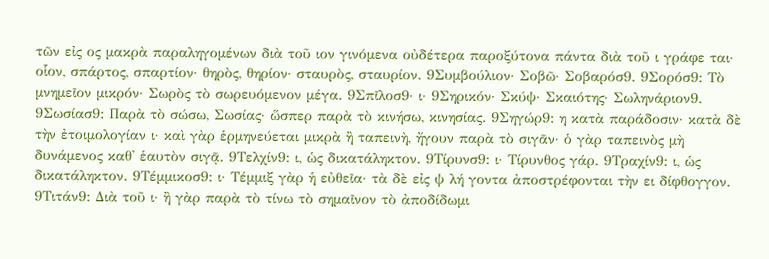τῶν εἰς ος μακρὰ παραληγομένων διὰ τοῦ ιον γινόμενα οὐδέτερα παροξύτονα πάντα διὰ τοῦ ι γράφε ται· οἷον, σπάρτος, σπαρτίον· θηρὸς, θηρίον· σταυρὸς, σταυρίον. 9Συμβούλιον· Σοβῶ· Σοβαρόσ9. 9Σορόσ9: Τὸ μνημεῖον μικρόν· Σωρὸς τὸ σωρευόμενον μέγα. 9Σπῖλοσ9· ι· 9Σηρικόν· Σκύψ· Σκαιότης· Σωληνάριον9. 9Σωσίασ9: Παρὰ τὸ σώσω, Σωσίας· ὥσπερ παρὰ τὸ κινήσω, κινησίας. 9Σηγώρ9: η κατὰ παράδοσιν· κατὰ δὲ τὴν ἐτοιμολογίαν ι· καὶ γὰρ ἑρμηνεύεται μικρὰ ἢ ταπεινὴ, ἤγουν παρὰ τὸ σιγᾶν· ὁ γὰρ ταπεινὸς μὴ δυνάμενος καθ' ἑαυτὸν σιγᾷ. 9Τελχίν9: ι, ὡς δικατάληκτον. 9Τίρυνσ9: ι· Τίρυνθος γάρ. 9Τραχίν9: ι, ὡς δικατάληκτον. 9Τέμμικοσ9: ι· Τέμμιξ γὰρ ἡ εὐθεῖα· τὰ δὲ εἰς ψ λή γοντα ἀποστρέφονται τὴν ει δίφθογγον. 9Τιτάν9: Διὰ τοῦ ι· ἢ γὰρ παρὰ τὸ τίνω τὸ σημαῖνον τὸ ἀποδίδωμι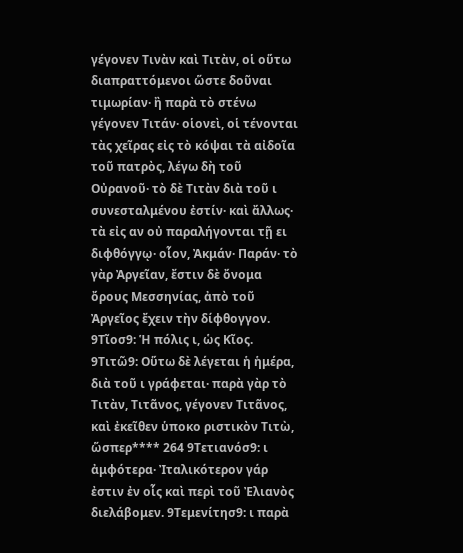γέγονεν Τινὰν καὶ Τιτὰν, οἱ οὕτω διαπραττόμενοι ὥστε δοῦναι τιμωρίαν· ἢ παρὰ τὸ στένω γέγονεν Τιτάν· οἱονεὶ, οἱ τένονται τὰς χεῖρας εἰς τὸ κόψαι τὰ αἰδοῖα τοῦ πατρὸς, λέγω δὴ τοῦ Οὐρανοῦ· τὸ δὲ Τιτὰν διὰ τοῦ ι συνεσταλμένου ἐστίν· καὶ ἄλλως· τὰ εἰς αν οὐ παραλήγονται τῇ ει διφθόγγῳ· οἷον, Ἀκμάν· Παράν· τὸ γὰρ Ἀργεῖαν, ἔστιν δὲ ὄνομα ὄρους Μεσσηνίας, ἀπὸ τοῦ Ἀργεῖος ἔχειν τὴν δίφθογγον. 9Τῖοσ9: Ἡ πόλις ι, ὡς Κῖος. 9Τιτῶ9: Οὕτω δὲ λέγεται ἡ ἡμέρα, διὰ τοῦ ι γράφεται· παρὰ γὰρ τὸ Τιτὰν, Τιτᾶνος, γέγονεν Τιτᾶνος, καὶ ἐκεῖθεν ὑποκο ριστικὸν Τιτὼ, ὥσπερ**** 264 9Τετιανόσ9: ι ἀμφότερα· Ἰταλικότερον γάρ ἐστιν ἐν οἷς καὶ περὶ τοῦ Ἐλιανὸς διελάβομεν. 9Τεμενίτησ9: ι παρὰ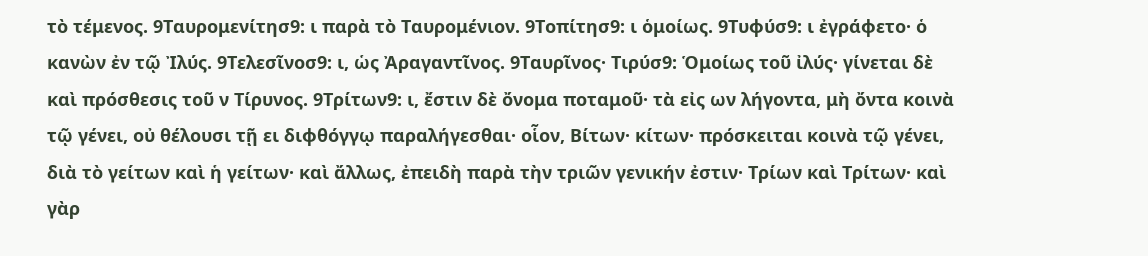τὸ τέμενος. 9Ταυρομενίτησ9: ι παρὰ τὸ Ταυρομένιον. 9Τοπίτησ9: ι ὁμοίως. 9Τυφύσ9: ι ἐγράφετο· ὁ κανὼν ἐν τῷ Ἰλύς. 9Τελεσῖνοσ9: ι, ὡς Ἀραγαντῖνος. 9Ταυρῖνος· Τιρύσ9: Ὁμοίως τοῦ ἰλύς· γίνεται δὲ καὶ πρόσθεσις τοῦ ν Τίρυνος. 9Τρίτων9: ι, ἔστιν δὲ ὄνομα ποταμοῦ· τὰ εἰς ων λήγοντα, μὴ ὄντα κοινὰ τῷ γένει, οὐ θέλουσι τῇ ει διφθόγγῳ παραλήγεσθαι· οἷον, Βίτων· κίτων· πρόσκειται κοινὰ τῷ γένει, διὰ τὸ γείτων καὶ ἡ γείτων· καὶ ἄλλως, ἐπειδὴ παρὰ τὴν τριῶν γενικήν ἐστιν· Τρίων καὶ Τρίτων· καὶ γὰρ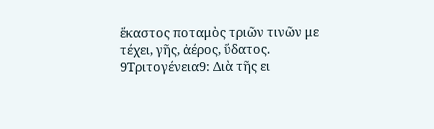ἕκαστος ποταμὸς τριῶν τινῶν με τέχει, γῆς, ἀέρος, ὕδατος. 9Τριτογένεια9: Διὰ τῆς ει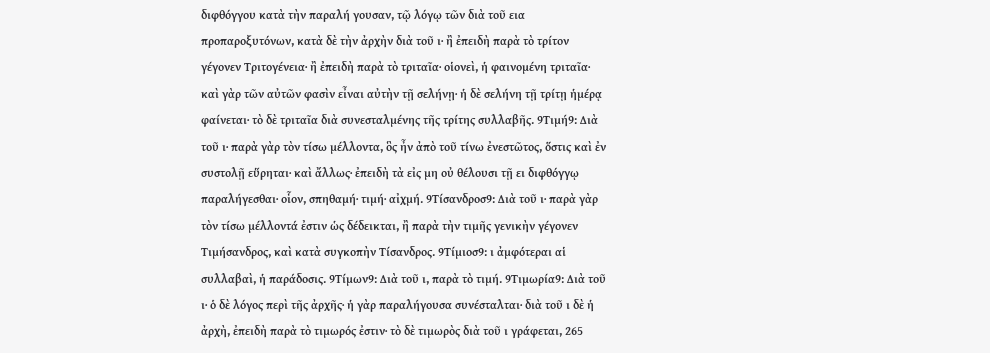διφθόγγου κατὰ τὴν παραλή γουσαν, τῷ λόγῳ τῶν διὰ τοῦ εια προπαροξυτόνων, κατὰ δὲ τὴν ἀρχὴν διὰ τοῦ ι· ἢ ἐπειδὴ παρὰ τὸ τρίτον γέγονεν Τριτογένεια· ἢ ἐπειδὴ παρὰ τὸ τριταῖα· οἱονεὶ, ἡ φαινομένη τριταῖα· καὶ γὰρ τῶν αὐτῶν φασὶν εἶναι αὐτὴν τῇ σελήνῃ· ἡ δὲ σελήνη τῇ τρίτῃ ἡμέρᾳ φαίνεται· τὸ δὲ τριταῖα διὰ συνεσταλμένης τῆς τρίτης συλλαβῆς. 9Τιμή9: Διὰ τοῦ ι· παρὰ γὰρ τὸν τίσω μέλλοντα, ὃς ἦν ἀπὸ τοῦ τίνω ἐνεστῶτος, ὅστις καὶ ἐν συστολῇ εὕρηται· καὶ ἄλλως· ἐπειδὴ τὰ εἰς μη οὐ θέλουσι τῇ ει διφθόγγῳ παραλήγεσθαι· οἷον, σπηθαμή· τιμή· αἰχμή. 9Τίσανδροσ9: Διὰ τοῦ ι· παρὰ γὰρ τὸν τίσω μέλλοντά ἐστιν ὡς δέδεικται, ἢ παρὰ τὴν τιμῆς γενικὴν γέγονεν Τιμήσανδρος, καὶ κατὰ συγκοπὴν Τίσανδρος. 9Τίμιοσ9: ι ἀμφότεραι αἱ συλλαβαὶ, ἡ παράδοσις. 9Τίμων9: Διὰ τοῦ ι, παρὰ τὸ τιμή. 9Τιμωρία9: Διὰ τοῦ ι· ὁ δὲ λόγος περὶ τῆς ἀρχῆς· ἡ γὰρ παραλήγουσα συνέσταλται· διὰ τοῦ ι δὲ ἡ ἀρχὴ, ἐπειδὴ παρὰ τὸ τιμωρός ἐστιν· τὸ δὲ τιμωρὸς διὰ τοῦ ι γράφεται, 265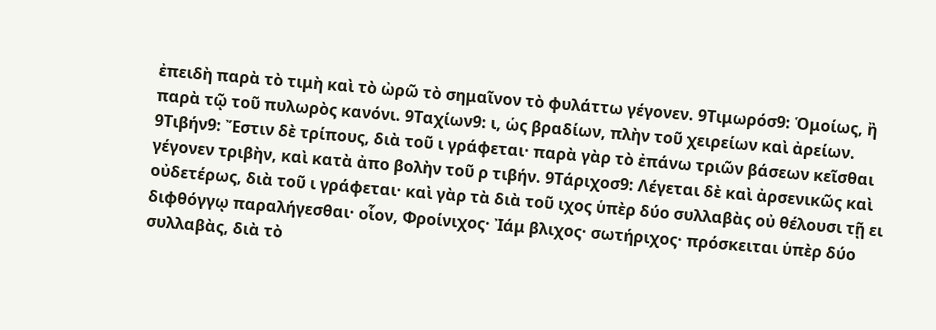ἐπειδὴ παρὰ τὸ τιμὴ καὶ τὸ ὠρῶ τὸ σημαῖνον τὸ φυλάττω γέγονεν. 9Τιμωρόσ9: Ὁμοίως, ἢ παρὰ τῷ τοῦ πυλωρὸς κανόνι. 9Ταχίων9: ι, ὡς βραδίων, πλὴν τοῦ χειρείων καὶ ἀρείων. 9Τιβήν9: Ἔστιν δὲ τρίπους, διὰ τοῦ ι γράφεται· παρὰ γὰρ τὸ ἐπάνω τριῶν βάσεων κεῖσθαι γέγονεν τριβὴν, καὶ κατὰ ἀπο βολὴν τοῦ ρ τιβήν. 9Τάριχοσ9: Λέγεται δὲ καὶ ἀρσενικῶς καὶ οὐδετέρως, διὰ τοῦ ι γράφεται· καὶ γὰρ τὰ διὰ τοῦ ιχος ὑπὲρ δύο συλλαβὰς οὐ θέλουσι τῇ ει διφθόγγῳ παραλήγεσθαι· οἷον, Φροίνιχος· Ἰάμ βλιχος· σωτήριχος· πρόσκειται ὑπὲρ δύο συλλαβὰς, διὰ τὸ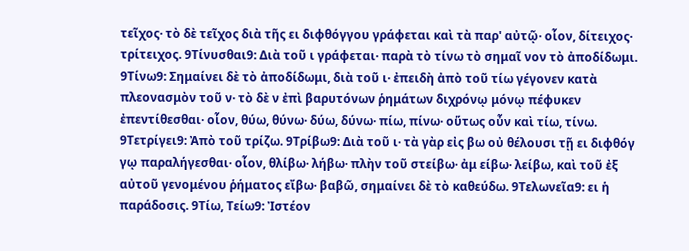τεῖχος· τὸ δὲ τεῖχος διὰ τῆς ει διφθόγγου γράφεται καὶ τὰ παρ' αὐτῷ· οἷον, δίτειχος· τρίτειχος. 9Τίνυσθαι9: Διὰ τοῦ ι γράφεται· παρὰ τὸ τίνω τὸ σημαῖ νον τὸ ἀποδίδωμι. 9Τίνω9: Σημαίνει δὲ τὸ ἀποδίδωμι, διὰ τοῦ ι· ἐπειδὴ ἀπὸ τοῦ τίω γέγονεν κατὰ πλεονασμὸν τοῦ ν· τὸ δὲ ν ἐπὶ βαρυτόνων ῥημάτων διχρόνῳ μόνῳ πέφυκεν ἐπεντίθεσθαι· οἷον, θύω, θύνω· δύω, δύνω· πίω, πίνω· οὕτως οὖν καὶ τίω, τίνω. 9Τετρίγει9: Ἀπὸ τοῦ τρίζω. 9Τρίβω9: Διὰ τοῦ ι· τὰ γὰρ εἰς βω οὐ θέλουσι τῇ ει διφθόγ γῳ παραλήγεσθαι· οἷον, θλίβω· λήβω· πλὴν τοῦ στείβω· ἀμ είβω· λείβω, καὶ τοῦ ἐξ αὐτοῦ γενομένου ῥήματος εἴβω· βαβῶ, σημαίνει δὲ τὸ καθεύδω. 9Τελωνεῖα9: ει ἡ παράδοσις. 9Τίω, Τείω9: Ἰστέον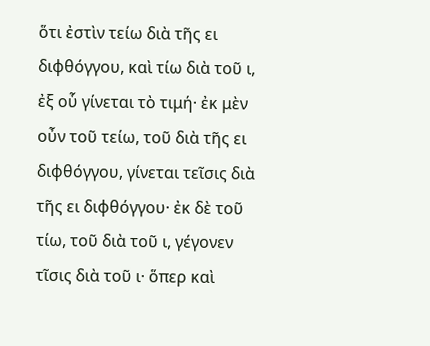ὅτι ἐστὶν τείω διὰ τῆς ει διφθόγγου, καὶ τίω διὰ τοῦ ι, ἐξ οὗ γίνεται τὸ τιμή· ἐκ μὲν οὖν τοῦ τείω, τοῦ διὰ τῆς ει διφθόγγου, γίνεται τεῖσις διὰ τῆς ει διφθόγγου· ἐκ δὲ τοῦ τίω, τοῦ διὰ τοῦ ι, γέγονεν τῖσις διὰ τοῦ ι· ὅπερ καὶ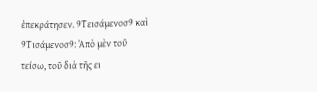ἐπεκράτησεν. 9Τεισάμενοσ9 καὶ 9Τισάμενοσ9: Ἀπὸ μὲν τοῦ τείσω, τοῦ διὰ τῆς ει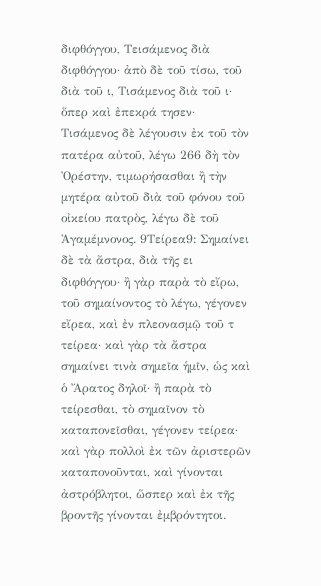διφθόγγου, Τεισάμενος διὰ διφθόγγου· ἀπὸ δὲ τοῦ τίσω, τοῦ διὰ τοῦ ι, Τισάμενος διὰ τοῦ ι· ὅπερ καὶ ἐπεκρά τησεν· Τισάμενος δὲ λέγουσιν ἐκ τοῦ τὸν πατέρα αὐτοῦ, λέγω 266 δὴ τὸν Ὀρέστην, τιμωρήσασθαι ἢ τὴν μητέρα αὐτοῦ διὰ τοῦ φόνου τοῦ οἰκείου πατρὸς, λέγω δὲ τοῦ Ἀγαμέμνονος. 9Τείρεα9: Σημαίνει δὲ τὰ ἄστρα, διὰ τῆς ει διφθόγγου· ἢ γὰρ παρὰ τὸ εἴρω, τοῦ σημαίνοντος τὸ λέγω, γέγονεν εἴρεα, καὶ ἐν πλεονασμῷ τοῦ τ τείρεα· καὶ γὰρ τὰ ἄστρα σημαίνει τινὰ σημεῖα ἡμῖν, ὡς καὶ ὁ Ἄρατος δηλοῖ· ἢ παρὰ τὸ τείρεσθαι, τὸ σημαῖνον τὸ καταπονεῖσθαι, γέγονεν τείρεα· καὶ γὰρ πολλοὶ ἐκ τῶν ἀριστερῶν καταπονοῦνται, καὶ γίνονται ἀστρόβλητοι, ὥσπερ καὶ ἐκ τῆς βροντῆς γίνονται ἐμβρόντητοι.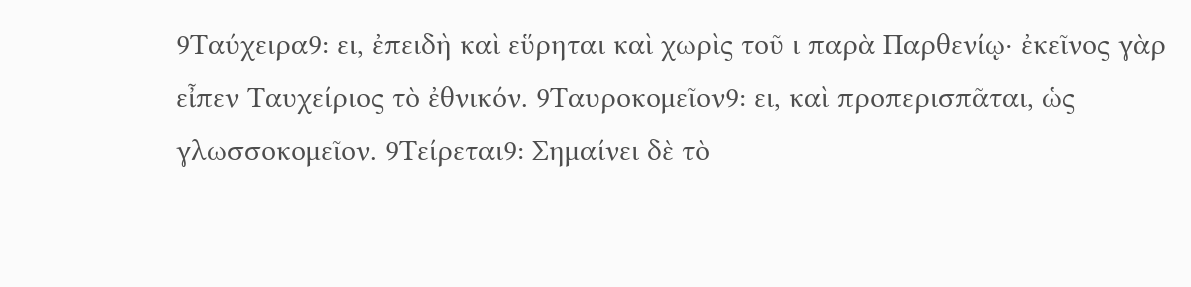9Ταύχειρα9: ει, ἐπειδὴ καὶ εὕρηται καὶ χωρὶς τοῦ ι παρὰ Παρθενίῳ· ἐκεῖνος γὰρ εἶπεν Ταυχείριος τὸ ἐθνικόν. 9Ταυροκομεῖον9: ει, καὶ προπερισπᾶται, ὡς γλωσσοκομεῖον. 9Τείρεται9: Σημαίνει δὲ τὸ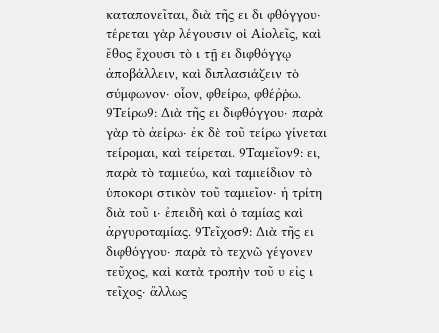καταπονεῖται, διὰ τῆς ει δι φθόγγου· τέρεται γὰρ λέγουσιν οἱ Αἰολεῖς, καὶ ἔθος ἔχουσι τὸ ι τῇ ει διφθόγγῳ ἀποβάλλειν, καὶ διπλασιάζειν τὸ σύμφωνον· οἷον, φθείρω, φθέῤῥω. 9Τείρω9: Διὰ τῆς ει διφθόγγου· παρὰ γὰρ τὸ ἀείρω· ἐκ δὲ τοῦ τείρω γίνεται τείρομαι, καὶ τείρεται. 9Ταμεῖον9: ει, παρὰ τὸ ταμιεύω, καὶ ταμιείδιον τὸ ὑποκορι στικὸν τοῦ ταμιεῖον· ἡ τρίτη διὰ τοῦ ι· ἐπειδὴ καὶ ὁ ταμίας καὶ ἀργυροταμίας. 9Τεῖχοσ9: Διὰ τῆς ει διφθόγγου· παρὰ τὸ τεχνῶ γέγονεν τεῦχος, καὶ κατὰ τροπὴν τοῦ υ εἰς ι τεῖχος· ἄλλως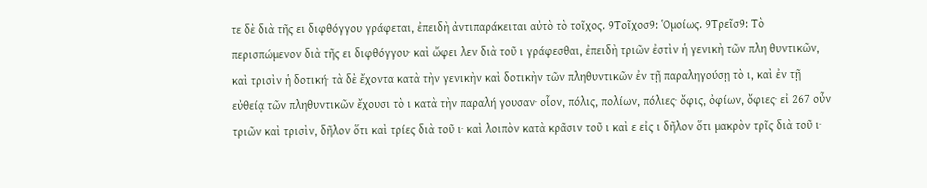τε δὲ διὰ τῆς ει διφθόγγου γράφεται, ἐπειδὴ ἀντιπαράκειται αὐτὸ τὸ τοῖχος. 9Τοῖχοσ9: Ὁμοίως. 9Τρεῖσ9: Τὸ περισπώμενον διὰ τῆς ει διφθόγγου· καὶ ὤφει λεν διὰ τοῦ ι γράφεσθαι, ἐπειδὴ τριῶν ἐστὶν ἡ γενικὴ τῶν πλη θυντικῶν, καὶ τρισὶν ἡ δοτική· τὰ δὲ ἔχοντα κατὰ τὴν γενικὴν καὶ δοτικὴν τῶν πληθυντικῶν ἐν τῇ παραληγούσῃ τὸ ι, καὶ ἐν τῇ εὐθείᾳ τῶν πληθυντικῶν ἔχουσι τὸ ι κατὰ τὴν παραλή γουσαν· οἷον, πόλις, πολίων, πόλιες· ὄφις, ὀφίων, ὄφιες· εἰ 267 οὖν τριῶν καὶ τρισὶν, δῆλον ὅτι καὶ τρίες διὰ τοῦ ι· καὶ λοιπὸν κατὰ κρᾶσιν τοῦ ι καὶ ε εἰς ι δῆλον ὅτι μακρὸν τρῖς διὰ τοῦ ι·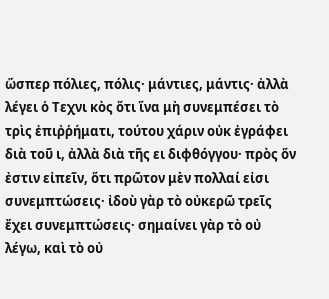ὥσπερ πόλιες, πόλις· μάντιες, μάντις· ἀλλὰ λέγει ὁ Τεχνι κὸς ὅτι ἵνα μὴ συνεμπέσει τὸ τρὶς ἐπιῤῥήματι, τούτου χάριν οὐκ ἐγράφει διὰ τοῦ ι, ἀλλὰ διὰ τῆς ει διφθόγγου· πρὸς ὅν ἐστιν εἰπεῖν, ὅτι πρῶτον μὲν πολλαί εἰσι συνεμπτώσεις· ἰδοὺ γὰρ τὸ οὐκερῶ τρεῖς ἔχει συνεμπτώσεις· σημαίνει γὰρ τὸ οὐ λέγω, καὶ τὸ οὐ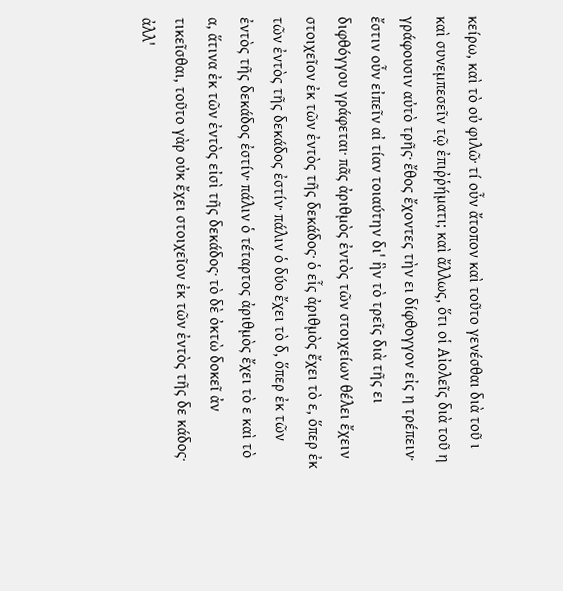κείρω, καὶ τὸ οὐ φιλῶ· τί οὖν ἄτοπον καὶ τοῦτο γενέσθαι διὰ τοῦ ι καὶ συνεμπεσεῖν τῷ ἐπιῤῥήματι; καὶ ἄλλως, ὅτι οἱ Αἰολεῖς διὰ τοῦ η γράφουσιν αὐτὸ τρῆς· ἔθος ἔχοντες τὴν ει δίφθογγον εἰς η τρέπειν· ἔστιν οὖν εἰπεῖν αἰ τίαν τοιαύτην δι' ἣν τὸ τρεῖς διὰ τῆς ει διφθόγγου γράφεται· πᾶς ἀριθμὸς ἐντὸς τῶν στοιχείων θέλει ἔχειν στοιχεῖον ἐκ τῶν ἐντὸς τῆς δεκάδος· ὁ εἷς ἀριθμὸς ἔχει τὸ ε, ὅπερ ἐκ τῶν ἐντὸς τῆς δεκάδος ἐστίν· πάλιν ὁ δύο ἔχει τὸ δ, ὅπερ ἐκ τῶν ἐντὸς τῆς δεκάδος ἐστίν· πάλιν ὁ τέταρτος ἀριθμὸς ἔχει τὸ ε καὶ τὸ α, ἅτινα ἐκ τῶν ἐντὸς εἰσὶ τῆς δεκάδος· τὸ δὲ ὀκτὼ δοκεῖ ἀν τικεῖσθαι, τοῦτο γὰρ οὐκ ἔχει στοιχεῖον ἐκ τῶν ἐντὸς τῆς δε κάδος· ἀλλ'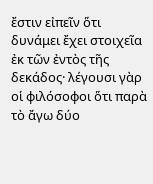ἔστιν εἰπεῖν ὅτι δυνάμει ἔχει στοιχεῖα ἐκ τῶν ἐντὸς τῆς δεκάδος· λέγουσι γὰρ οἱ φιλόσοφοι ὅτι παρὰ τὸ ἄγω δύο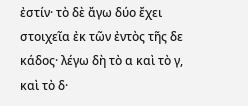ἐστίν· τὸ δὲ ἄγω δύο ἔχει στοιχεῖα ἐκ τῶν ἐντὸς τῆς δε κάδος· λέγω δὴ τὸ α καὶ τὸ γ, καὶ τὸ δ·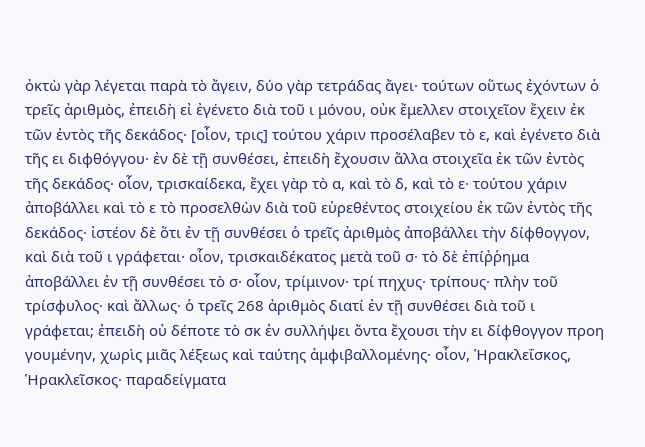ὀκτὼ γὰρ λέγεται παρὰ τὸ ἄγειν, δύο γὰρ τετράδας ἄγει· τούτων οὕτως ἐχόντων ὁ τρεῖς ἀριθμὸς, ἐπειδὴ εἰ ἐγένετο διὰ τοῦ ι μόνου, οὐκ ἔμελλεν στοιχεῖον ἔχειν ἐκ τῶν ἐντὸς τῆς δεκάδος· [οἷον, τρις] τούτου χάριν προσέλαβεν τὸ ε, καὶ ἐγένετο διὰ τῆς ει διφθόγγου· ἐν δὲ τῇ συνθέσει, ἐπειδὴ ἔχουσιν ἄλλα στοιχεῖα ἐκ τῶν ἐντὸς τῆς δεκάδος· οἷον, τρισκαίδεκα, ἔχει γὰρ τὸ α, καὶ τὸ δ, καὶ τὸ ε· τούτου χάριν ἀποβάλλει καὶ τὸ ε τὸ προσελθὼν διὰ τοῦ εὑρεθέντος στοιχείου ἐκ τῶν ἐντὸς τῆς δεκάδος· ἰστέον δὲ ὅτι ἐν τῇ συνθέσει ὁ τρεῖς ἀριθμὸς ἀποβάλλει τὴν δίφθογγον, καὶ διὰ τοῦ ι γράφεται· οἷον, τρισκαιδέκατος μετὰ τοῦ σ· τὸ δὲ ἐπίῤῥημα ἀποβάλλει ἐν τῇ συνθέσει τὸ σ· οἷον, τρίμινον· τρί πηχυς· τρίπους· πλὴν τοῦ τρίσφυλος· καὶ ἄλλως· ὁ τρεῖς 268 ἀριθμὸς διατί ἐν τῇ συνθέσει διὰ τοῦ ι γράφεται; ἐπειδὴ οὐ δέποτε τὸ σκ ἐν συλλήψει ὄντα ἔχουσι τὴν ει δίφθογγον προη γουμένην, χωρὶς μιᾶς λέξεως καὶ ταύτης ἀμφιβαλλομένης· οἷον, Ἡρακλεΐσκος, Ἡρακλεῖσκος· παραδείγματα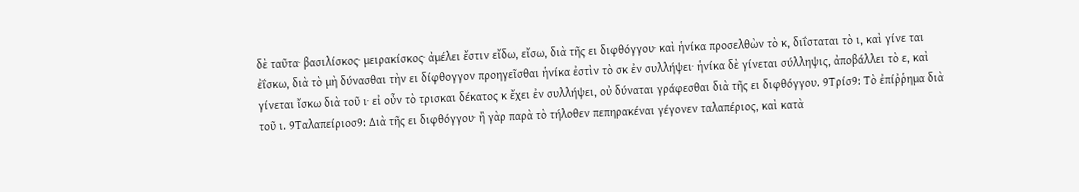δὲ ταῦτα· βασιλίσκος· μειρακίσκος· ἀμέλει ἔστιν εἴδω, εἴσω, διὰ τῆς ει διφθόγγου· καὶ ἡνίκα προσελθὼν τὸ κ, διΐσταται τὸ ι, καὶ γίνε ται ἐΐσκω, διὰ τὸ μὴ δύνασθαι τὴν ει δίφθογγον προηγεῖσθαι ἡνίκα ἐστὶν τὸ σκ ἐν συλλήψει· ἡνίκα δὲ γίνεται σύλληψις, ἀποβάλλει τὸ ε, καὶ γίνεται ἴσκω διὰ τοῦ ι· εἰ οὖν τὸ τρισκαι δέκατος κ ἔχει ἐν συλλήψει, οὐ δύναται γράφεσθαι διὰ τῆς ει διφθόγγου. 9Τρίσ9: Τὸ ἐπίῤῥημα διὰ τοῦ ι. 9Ταλαπείριοσ9: Διὰ τῆς ει διφθόγγου· ἢ γὰρ παρὰ τὸ τήλοθεν πεπηρακέναι γέγονεν ταλαπέριος, καὶ κατὰ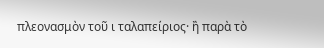πλεονασμὸν τοῦ ι ταλαπείριος· ἢ παρὰ τὸ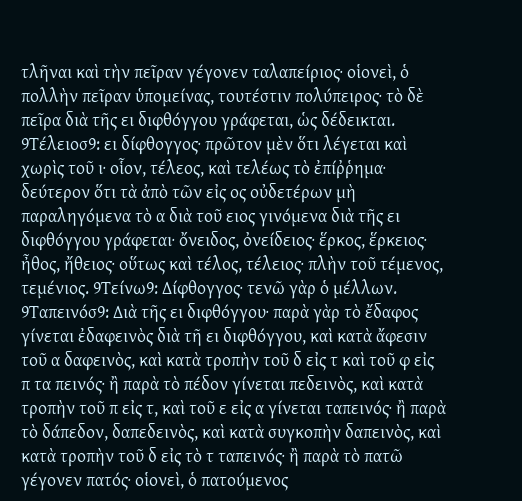τλῆναι καὶ τὴν πεῖραν γέγονεν ταλαπείριος· οἱονεὶ, ὁ πολλὴν πεῖραν ὑπομείνας, τουτέστιν πολύπειρος· τὸ δὲ πεῖρα διὰ τῆς ει διφθόγγου γράφεται, ὡς δέδεικται. 9Τέλειοσ9: ει δίφθογγος· πρῶτον μὲν ὅτι λέγεται καὶ χωρὶς τοῦ ι· οἷον, τέλεος, καὶ τελέως τὸ ἐπίῤῥημα· δεύτερον ὅτι τὰ ἀπὸ τῶν εἰς ος οὐδετέρων μὴ παραληγόμενα τὸ α διὰ τοῦ ειος γινόμενα διὰ τῆς ει διφθόγγου γράφεται· ὄνειδος, ὀνείδειος· ἕρκος, ἕρκειος· ἦθος, ἤθειος· οὕτως καὶ τέλος, τέλειος· πλὴν τοῦ τέμενος, τεμένιος. 9Τείνω9: Δίφθογγος· τενῶ γὰρ ὁ μέλλων. 9Ταπεινόσ9: Διὰ τῆς ει διφθόγγου· παρὰ γὰρ τὸ ἔδαφος γίνεται ἐδαφεινὸς διὰ τῆ ει διφθόγγου, καὶ κατὰ ἄφεσιν τοῦ α δαφεινὸς, καὶ κατὰ τροπὴν τοῦ δ εἰς τ καὶ τοῦ φ εἰς π τα πεινός· ἢ παρὰ τὸ πέδον γίνεται πεδεινὸς, καὶ κατὰ τροπὴν τοῦ π εἰς τ, καὶ τοῦ ε εἰς α γίνεται ταπεινός· ἢ παρὰ τὸ δάπεδον, δαπεδεινὸς, καὶ κατὰ συγκοπὴν δαπεινὸς, καὶ κατὰ τροπὴν τοῦ δ εἰς τὸ τ ταπεινός· ἢ παρὰ τὸ πατῶ γέγονεν πατός· οἱονεὶ, ὁ πατούμενος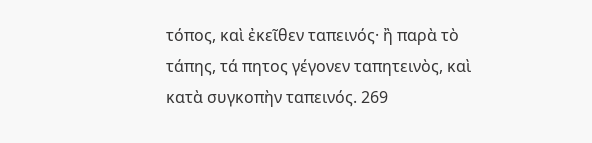τόπος, καὶ ἐκεῖθεν ταπεινός· ἢ παρὰ τὸ τάπης, τά πητος γέγονεν ταπητεινὸς, καὶ κατὰ συγκοπὴν ταπεινός. 269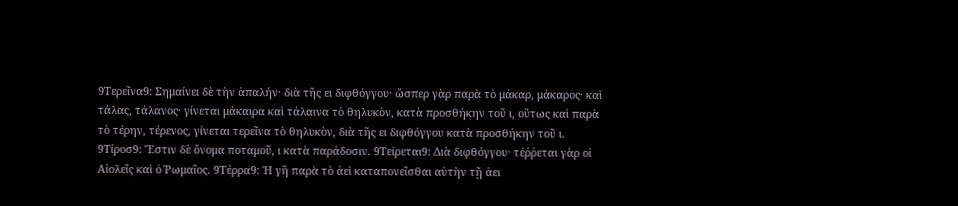9Τερεῖνα9: Σημαίνει δὲ τὴν ἁπαλήν· διὰ τῆς ει διφθόγγου· ὥσπερ γὰρ παρὰ τὸ μάκαρ, μάκαρος· καὶ τάλας, τάλανος· γίνεται μάκαιρα καὶ τάλαινα τὸ θηλυκὸν, κατὰ προσθήκην τοῦ ι, οὕτως καὶ παρὰ τὸ τέρην, τέρενος, γίνεται τερεῖνα τὸ θηλυκὸν, διὰ τῆς ει διφθόγγου κατὰ προσθήκην τοῦ ι. 9Τίροσ9: Ἔστιν δὲ ὄνομα ποταμοῦ, ι κατὰ παράδοσιν. 9Τείρεται9: Διὰ διφθόγγου· τέῤῥεται γὰρ οἱ Αἰολεῖς καὶ ὁ Ῥωμαῖος. 9Τέρρα9: Ἡ γῆ παρὰ τὸ ἀεὶ καταπονεῖσθαι αὐτὴν τῇ ἀει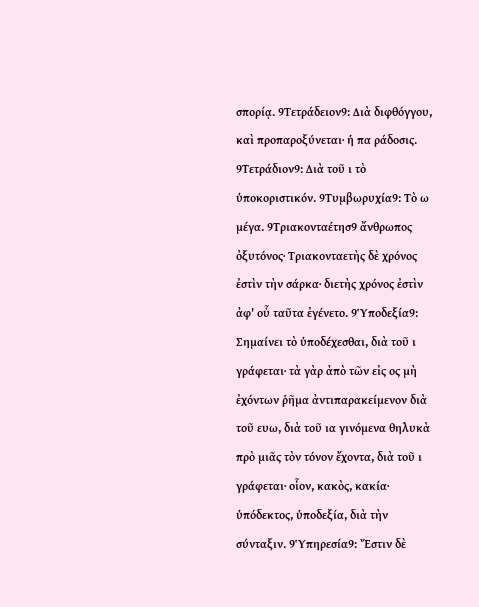σπορίᾳ. 9Τετράδειον9: Διὰ διφθόγγου, καὶ προπαροξύνεται· ἡ πα ράδοσις. 9Τετράδιον9: Διὰ τοῦ ι τὸ ὑποκοριστικόν. 9Τυμβωρυχία9: Τὸ ω μέγα. 9Τριακονταέτησ9 ἄνθρωπος ὀξυτόνος· Τριακονταετὴς δὲ χρόνος ἐστὶν τὴν σάρκα· διετὴς χρόνος ἐστὶν ἀφ' οὗ ταῦτα ἐγένετο. 9Ὑποδεξία9: Σημαίνει τὸ ὑποδέχεσθαι, διὰ τοῦ ι γράφεται· τὰ γὰρ ἀπὸ τῶν εἰς ος μὴ ἐχόντων ῥῆμα ἀντιπαρακείμενον διὰ τοῦ ευω, διὰ τοῦ ια γινόμενα θηλυκὰ πρὸ μιᾶς τὸν τόνον ἔχοντα, διὰ τοῦ ι γράφεται· οἷον, κακὸς, κακία· ὑπόδεκτος, ὑποδεξία, διὰ τὴν σύνταξιν. 9Ὑπηρεσία9: Ἔστιν δὲ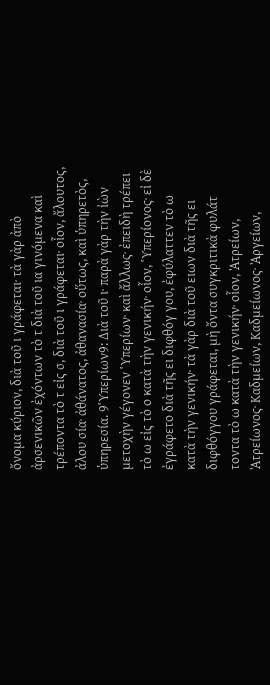ὄνομα κύριον, διὰ τοῦ ι γράφεται· τὰ γὰρ ἀπὸ ἀρσενικῶν ἐχόντων τὸ τ διὰ τοῦ ια γινόμενα καὶ τρέποντα τὸ τ εἰς σ, διὰ τοῦ ι γράφεται· οἷον, ἄλουτος, ἀλου σία· ἀθάνατος, ἀθανασία· οὕτως, καὶ ὑπηρετὸς, ὑπηρεσία. 9Ὑπερίων9: Διὰ τοῦ ι· παρὰ γὰρ τὴν ἰὼν μετοχὴν γέγονεν Ὑπερίων· καὶ ἄλλως· ἐπειδὴ τρέπει τὸ ω εἰς τὸ ο κατὰ τὴν γενικήν· οἷον, Ὑπερίονος· εἰ δὲ ἐγράφετο διὰ τῆς ει διφθόγ γου, ἐφύλαττεν τὸ ω κατὰ τὴν γενικήν· τὰ γὰρ διὰ τοῦ ειων διὰ τῆς ει διφθόγγου γράφεται, μὴ ὄντα συγκριτικὰ φυλάτ τοντα τὸ ω κατὰ τὴν γενικήν· οἷον, Ἀτρείων, Ἀτρείωνος· Καδμείων, Καδμείωνος· Ἀργείων,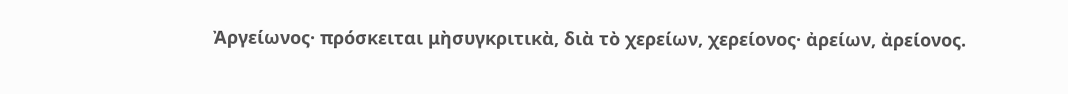Ἀργείωνος· πρόσκειται μὴσυγκριτικὰ, διὰ τὸ χερείων, χερείονος· ἀρείων, ἀρείονος.